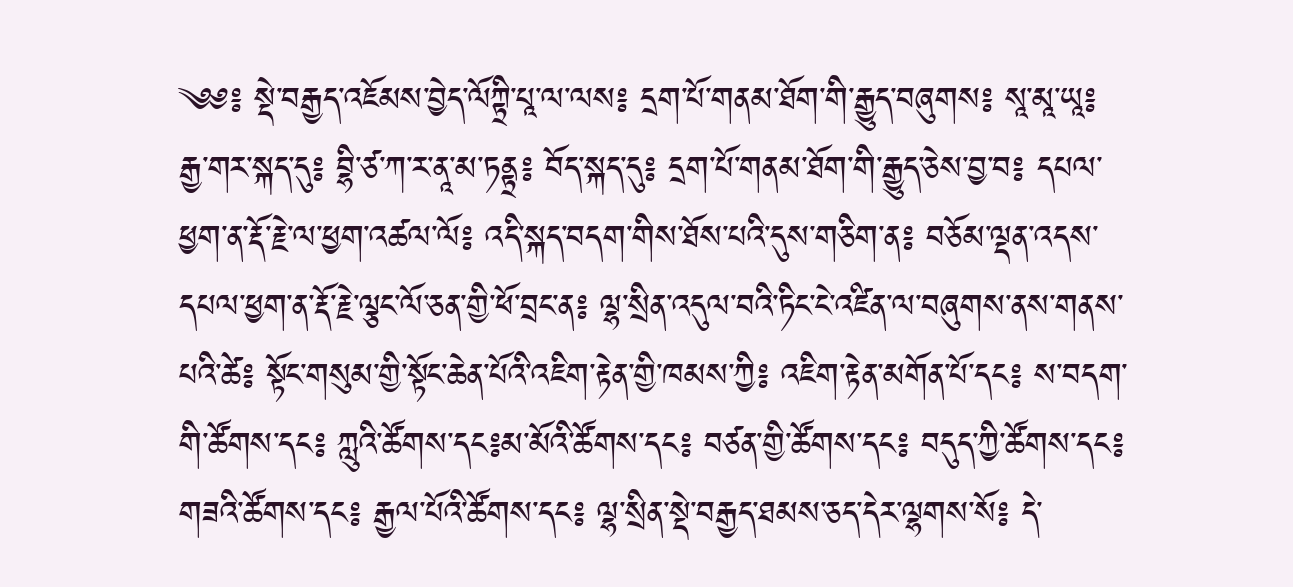༄༅༔ སྡེ་བརྒྱད་འཇོམས་བྱེད་ལོཀྟྲི་པཱ་ལ་ལས༔ དྲག་པོ་གནམ་ཐོག་གི་རྒྱུད་བཞུགས༔ སཱ་མཱ་ཡཱ༔ རྒྱ་གར་སྐད་དུ༔ བྷི་ཙ་ཀ་ར་ནཱ་མ་ཏནྟྲ༔ བོད་སྐད་དུ༔ དྲག་པོ་གནམ་ཐོག་གི་རྒྱུད་ཅེས་བྱ་བ༔ དཔལ་ཕྱག་ན་རྡོ་རྗེ་ལ་ཕྱག་འཚལ་ལོ༔ འདི་སྐད་བདག་གིས་ཐོས་པའི་དུས་གཅིག་ན༔ བཅོམ་ལྡན་འདས་དཔལ་ཕྱག་ན་རྡོ་རྗེ་ལྕང་ལོ་ཅན་གྱི་ཕོ་བྲང་ན༔ ལྷ་སྲིན་འདུལ་བའི་ཏིང་ངེ་འཛིན་ལ་བཞུགས་ནས་གནས་པའི་ཚེ༔ སྟོང་གསུམ་གྱི་སྟོང་ཆེན་པོའི་འཇིག་རྟེན་གྱི་ཁམས་ཀྱི༔ འཇིག་རྟེན་མགོན་པོ་དང༔ ས་བདག་གི་ཚོགས་དང༔ ཀླུའི་ཚོགས་དང༔མ་མོའི་ཚོགས་དང༔ བཙན་གྱི་ཚོགས་དང༔ བདུད་ཀྱི་ཚོགས་དང༔ གཟའི་ཚོགས་དང༔ རྒྱལ་པོའི་ཚོགས་དང༔ ལྷ་སྲིན་སྡེ་བརྒྱད་ཐམས་ཅད་དེར་ལྷགས་སོ༔ དེ་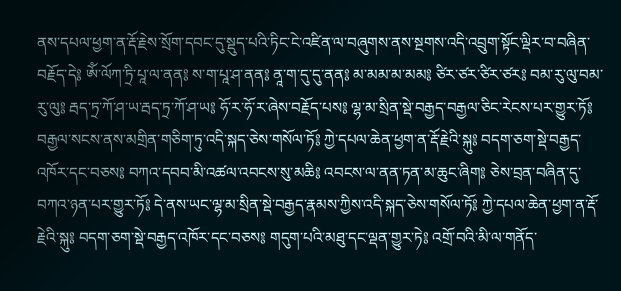ནས་དཔལ་ཕྱག་ན་རྡོ་རྗེས་སྲོག་དབང་དུ་སྡུད་པའི་ཏིང་ངེ་འཛིན་ལ་བཞུགས་ནས་སྔགས་འདི་འབྲུག་སྟོང་ལྡིར་བ་བཞིན་བརྗོད་དེ༔ ཨོཾ་ལོཀ་ཏྲི་པཱ་ལ་ནན༔ ས་ག་པཱ་ཤ་ནན༔ ནཱ་ག་དུ་དུ་ནན༔ མ་མམ་མ་མམ༔ ཙིར་ཙར་ཙིར་ཙར༔ བམ་རུ་ལུ་བམ་རུ་ལུ༔ རྦད་ཏྲ་ཀོ་ཤ་ཡ་རྦད་ཏྲ་ཀོ་ཤ་ཡ༔ ཧོ་ར་ཧོ་ར་ཞེས་བརྗོད་པས༔ ལྷ་མ་སྲིན་སྡེ་བརྒྱད་བརྒྱལ་ཅིང་རེངས་པར་གྱུར་ཏོ༔ བརྒྱལ་སངས་ནས་མགྲིན་གཅིག་ཏུ་འདི་སྐད་ཅེས་གསོལ་ཏོ༔ ཀྱེ་དཔལ་ཆེན་ཕྱག་ན་རྡོ་རྗེའི་སྐུ༔ བདག་ཅག་སྡེ་བརྒྱད་འཁོར་དང་བཅས༔ བཀའ་དབབ་མི་འཚལ་འབངས་སུ་མཆི༔ འབངས་ལ་ནན་ཏན་མ་ཆུང་ཞིག༔ ཅེས་བྲན་བཞིན་དུ་བཀའ་ཉན་པར་གྱུར་ཏོ༔ དེ་ནས་ཡང་ལྷ་མ་སྲིན་སྡེ་བརྒྱད་རྣམས་ཀྱིས་འདི་སྐད་ཅེས་གསོལ་ཏོ༔ ཀྱེ་དཔལ་ཆེན་ཕྱག་ན་རྡོ་རྗེའི་སྐུ༔ བདག་ཅག་སྡེ་བརྒྱད་འཁོར་དང་བཅས༔ གདུག་པའི་མཐུ་དང་ལྡན་གྱུར་ཏེ༔ འགྲོ་བའི་མི་ལ་གནོད་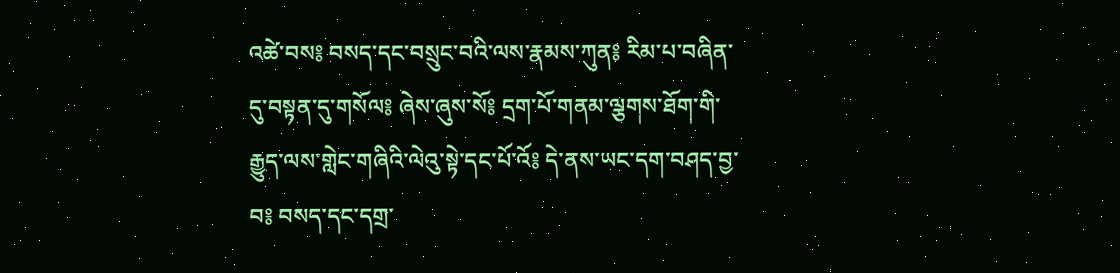འཚེ་བས༔ བསད་དང་བསྲུང་བའི་ལས་རྣམས་ཀུན༔ རིམ་པ་བཞིན་དུ་བསྟན་དུ་གསོལ༔ ཞེས་ཞུས་སོ༔ དྲག་པོ་གནམ་ལྕགས་ཐོག་གི་རྒྱུད་ལས་གླེང་གཞིའི་ལེའུ་སྟེ་དང་པོ་འོ༔ དེ་ནས་ཡང་དག་བཤད་བྱ་བ༔ བསད་དང་དགྲ་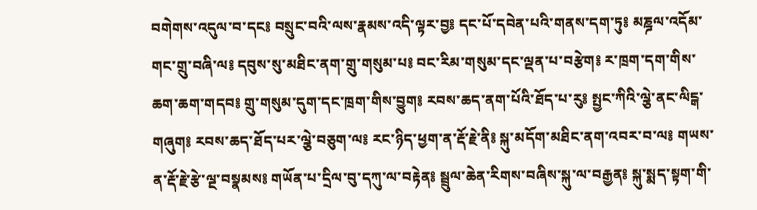བགེགས་འདུལ་བ་དང༔ བསྲུང་བའི་ལས་རྣམས་འདི་ལྟར་བྱ༔ དང་པོ་དབེན་པའི་གནས་དག་ཏུ༔ མཎྜལ་འདོམ་གང་གྲུ་བཞི་ལ༔ དབུས་སུ་མཐིང་ནག་གྲུ་གསུམ་པ༔ བང་རིམ་གསུམ་དང་ལྡན་པ་བརྩེག༔ ར་ཁྲག་དག་གིས་ཆག་ཆག་གདབ༔ གྲུ་གསུམ་དུག་དང་ཁྲག་གིས་བྱུག༔ རབས་ཆད་ནག་པོའི་ཐོད་པ་རུ༔ སྤྱང་ཀིའི་ལྕེ་ནང་ལིངྒ་གཞུག༔ རབས་ཆད་ཐོད་པར་ལྕེ་བཅུག་ལ༔ རང་ཉིད་ཕྱག་ན་རྡོ་རྗེ་ནི༔ སྐུ་མདོག་མཐིང་ནག་འབར་བ་ལ༔ གཡས་ན་རྡོ་རྗེ་རྩེ་ལྔ་བསྣམས༔ གཡོན་པ་དྲིལ་བུ་དཀུ་ལ་བརྟེན༔ སྦྲུལ་ཆེན་རིགས་བཞིས་སྐུ་ལ་བརྒྱན༔ སྐུ་སྨད་སྟག་གི་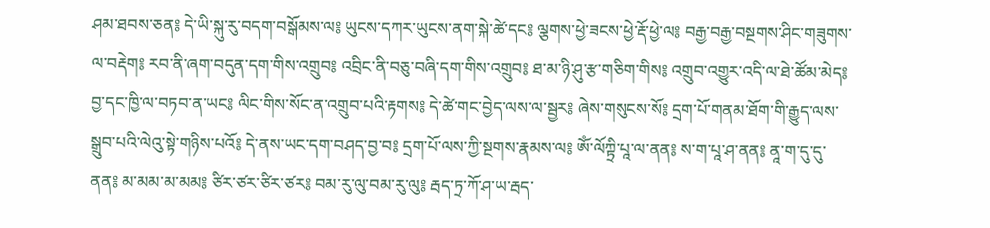ཤམ་ཐབས་ཅན༔ དེ་ཡི་སྐུ་རུ་བདག་བསྒོམས་ལ༔ ཡུངས་དཀར་ཡུངས་ནག་སྐེ་ཚེ་དང༔ ལྕགས་ཕྱེ་ཟངས་ཕྱེ་རྡོ་ཕྱེ་ལ༔ བརྒྱ་བརྒྱ་བསྔགས་ཤིང་གཟུགས་ལ་བརྡེག༔ རབ་ནི་ཞག་བདུན་དག་གིས་འགྲུབ༔ འབྲིང་ནི་བཅུ་བཞི་དག་གིས་འགྲུབ༔ ཐ་མ་ཉི་ཤུ་རྩ་གཅིག་གིས༔ འགྲུབ་འགྱུར་འདི་ལ་ཐེ་ཚོམ་མེད༔ བྱ་དང་ཁྱི་ལ་བཏབ་ན་ཡང༔ ལིང་གིས་སོང་ན་འགྲུབ་པའི་རྟགས༔ དེ་ཚེ་གང་བྱེད་ལས་ལ་སྦྱར༔ ཞེས་གསུངས་སོ༔ དྲག་པོ་གནམ་ཐོག་གི་རྒྱུད་ལས་སྒྲུབ་པའི་ལེའུ་སྟེ་གཉིས་པའོ༔ དེ་ནས་ཡང་དག་བཤད་བྱ་བ༔ དྲག་པོ་ལས་ཀྱི་སྔགས་རྣམས་ལ༔ ཨོཾ་ལོཀྟྲི་པཱ་ལ་ནན༔ ས་ག་པཱ་ཤ་ནན༔ ནཱ་ག་དུ་དུ་ནན༔ མ་མམ་མ་མམ༔ ཙིར་ཙར་ཙིར་ཙར༔ བམ་རུ་ལུ་བམ་རུ་ལུ༔ རྦད་ཏྲ་ཀོ་ཤ་ཡ་རྦད་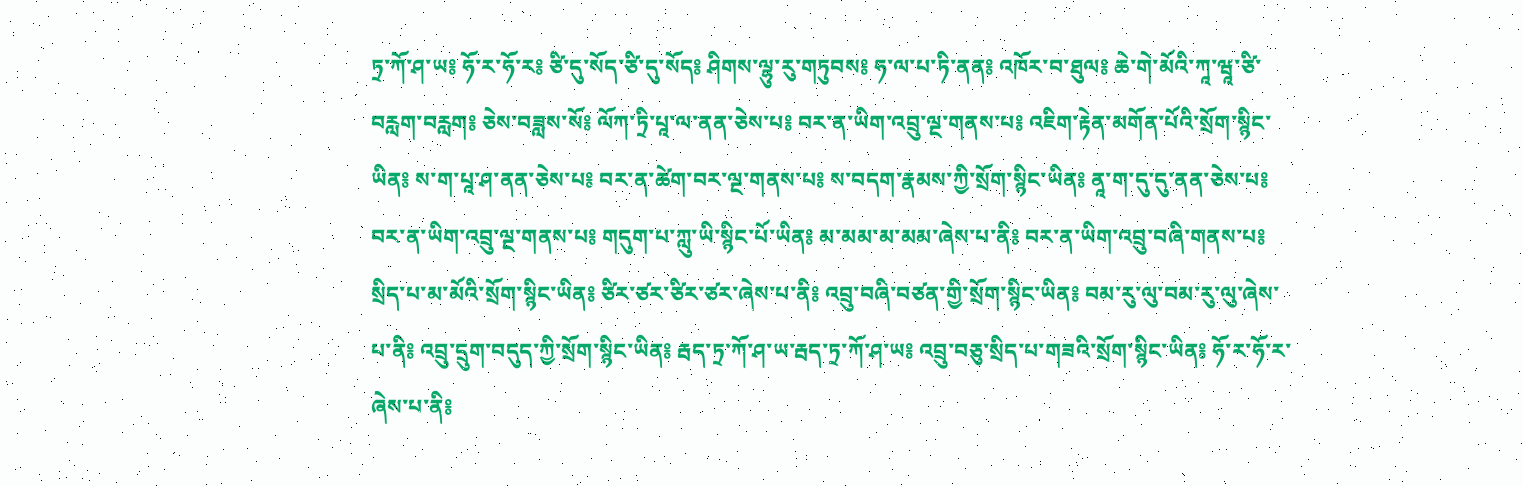ཏྲ་ཀོ་ཤ་ཡ༔ ཧོ་ར་ཧོ་ར༔ ཙི་དུ་སོད་ཙི་དུ་སོད༔ ཤིགས་ལྷུ་རུ་གཏུབས༔ ཧ་ལ་པ་ཏི་ནན༔ འཁོར་བ་ཐུལ༔ ཆེ་གེ་མོའི་ཀཱ་ཝཱ་ཙི་བརླག་བརླག༔ ཅེས་བཟླས་སོ༔ ལོཀ་ཏྲི་པཱ་ལ་ནན་ཅེས་པ༔ བར་ན་ཡིག་འབྲུ་ལྔ་གནས་པ༔ འཇིག་རྟེན་མགོན་པོའི་སྲོག་སྙིང་ཡིན༔ ས་ག་པཱ་ཤ་ནན་ཅེས་པ༔ བར་ན་ཚེག་བར་ལྔ་གནས་པ༔ ས་བདག་རྣམས་ཀྱི་སྲོག་སྙིང་ཡིན༔ ནཱ་ག་དུ་དུ་ནན་ཅེས་པ༔ བར་ན་ཡིག་འབྲུ་ལྔ་གནས་པ༔ གདུག་པ་ཀླུ་ཡི་སྙིང་པོ་ཡིན༔ མ་མམ་མ་མམ་ཞེས་པ་ནི༔ བར་ན་ཡིག་འབྲུ་བཞི་གནས་པ༔ སྲིད་པ་མ་མོའི་སྲོག་སྙིང་ཡིན༔ ཙིར་ཙར་ཙིར་ཙར་ཞེས་པ་ནི༔ འབྲུ་བཞི་བཙན་གྱི་སྲོག་སྙིང་ཡིན༔ བམ་རུ་ལུ་བམ་རུ་ལུ་ཞེས་པ་ནི༔ འབྲུ་དྲུག་བདུད་ཀྱི་སྲོག་སྙིང་ཡིན༔ རྦད་ཏྲ་ཀོ་ཤ་ཡ་རྦད་ཏྲ་ཀོ་ཤ་ཡ༔ འབྲུ་བཅུ་སྲིད་པ་གཟའི་སྲོག་སྙིང་ཡིན༔ ཧོ་ར་ཧོ་ར་ཞེས་པ་ནི༔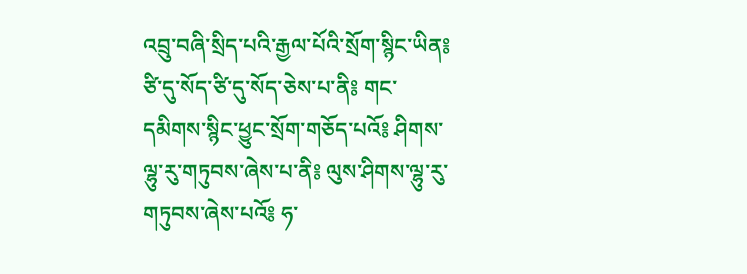འབྲུ་བཞི་སྲིད་པའི་རྒྱལ་པོའི་སྲོག་སྙིང་ཡིན༔ ཙི་དུ་སོད་ཙི་དུ་སོད་ཅེས་པ་ནི༔ གང་དམིགས་སྙིང་ཕྱུང་སྲོག་གཅོད་པའོ༔ ཤིགས་ལྷུ་རུ་གཏུབས་ཞེས་པ་ནི༔ ལུས་ཤིགས་ལྷུ་རུ་གཏུབས་ཞེས་པའོ༔ ཧ་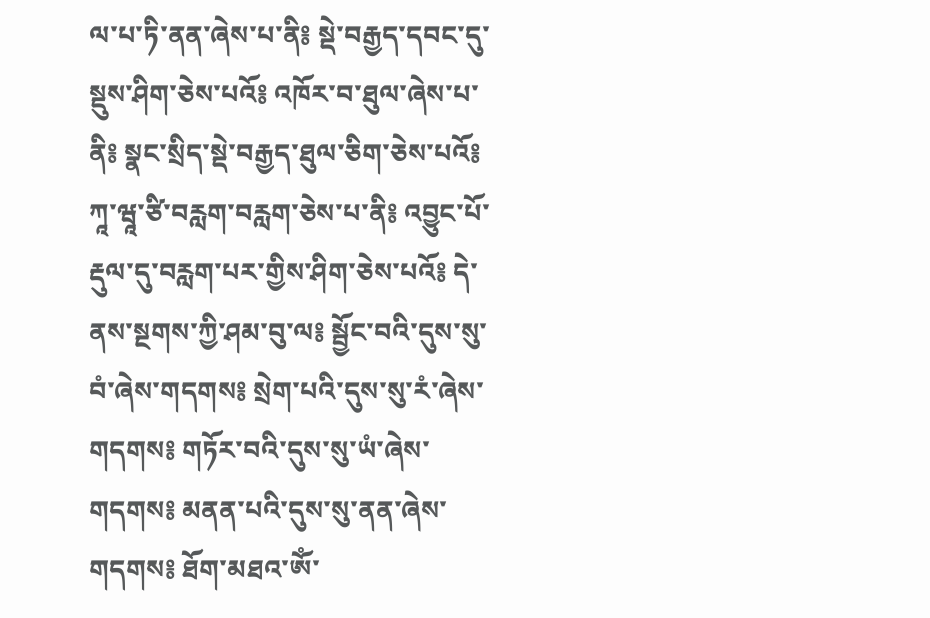ལ་པ་ཏི་ནན་ཞེས་པ་ནི༔ སྡེ་བརྒྱད་དབང་དུ་སྡུས་ཤིག་ཅེས་པའོ༔ འཁོར་བ་ཐུལ་ཞེས་པ་ནི༔ སྣང་སྲིད་སྡེ་བརྒྱད་ཐུལ་ཅིག་ཅེས་པའོ༔ ཀཱ་ཝཱ་ཙི་བརླག་བརླག་ཅེས་པ་ནི༔ འབྱུང་པོ་རྡུལ་དུ་བརླག་པར་གྱིས་ཤིག་ཅེས་པའོ༔ དེ་ནས་སྔགས་ཀྱི་ཤམ་བུ་ལ༔ སྦྱོང་བའི་དུས་སུ་བཾ་ཞེས་གདགས༔ སྲེག་པའི་དུས་སུ་རཾ་ཞེས་གདགས༔ གཏོར་བའི་དུས་སུ་ཡཾ་ཞེས་གདགས༔ མནན་པའི་དུས་སུ་ནན་ཞེས་གདགས༔ ཐོག་མཐའ་ཨོཾ་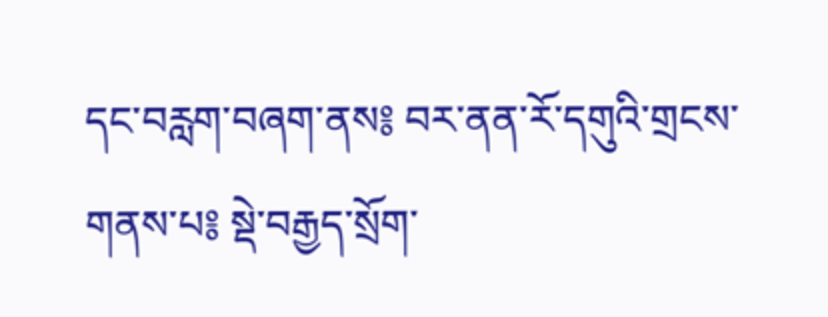དང་བརླག་བཞག་ནས༔ བར་ནན་རོ་དགུའི་གྲངས་གནས་པ༔ སྡེ་བརྒྱད་སྲོག་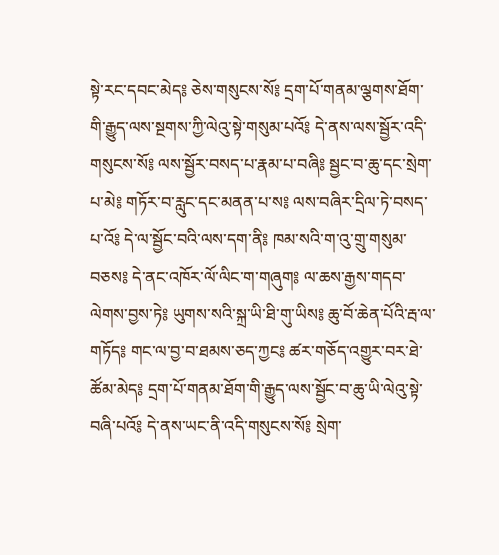སྟེ་རང་དབང་མེད༔ ཅེས་གསུངས་སོ༔ དྲག་པོ་གནམ་ལྕགས་ཐོག་གི་རྒྱུད་ལས་སྔགས་ཀྱི་ལེའུ་སྟེ་གསུམ་པའོ༔ དེ་ནས་ལས་སྦྱོར་འདི་གསུངས་སོ༔ ལས་སྦྱོར་བསད་པ་རྣམ་པ་བཞི༔ སྦྱང་བ་ཆུ་དང་སྲེག་པ་མེ༔ གཏོར་བ་རླུང་དང་མནན་པ་ས༔ ལས་བཞིར་དྲིལ་ཏེ་བསད་པ་འོ༔ དེ་ལ་སྦྱོང་བའི་ལས་དག་ནི༔ ཁམ་སའི་ག་འུ་གྲུ་གསུམ་བཅས༔ དེ་ནང་འཁོར་ལོ་ལིང་ག་གཞུག༔ ལ་ཆས་རྒྱས་གདབ་ལེགས་བྱས་ཏེ༔ ཡུགས་སའི་སྐྲ་ཡི་ཐི་གུ་ཡིས༔ ཆུ་བོ་ཆེན་པོའི་རྦ་ལ་གཏོད༔ གང་ལ་བྱ་བ་ཐམས་ཅད་ཀྱང༔ ཚར་གཅོད་འགྱུར་བར་ཐེ་ཚོམ་མེད༔ དྲག་པོ་གནམ་ཐོག་གི་རྒྱུད་ལས་སྦྱོང་བ་ཆུ་ཡི་ལེའུ་སྟེ་བཞི་པའོ༔ དེ་ནས་ཡང་ནི་འདི་གསུངས་སོ༔ སྲེག་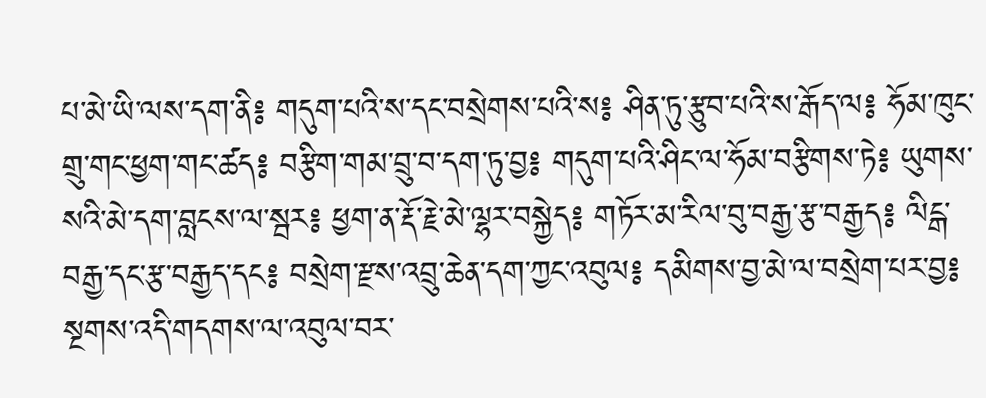པ་མེ་ཡི་ལས་དག་ནི༔ གདུག་པའི་ས་དང་བསྲེགས་པའི་ས༔ ཤིན་ཏུ་རྩུབ་པའི་ས་རྒོད་ལ༔ ཧོམ་ཁུང་གྲུ་གང་ཕྱག་གང་ཚད༔ བརྩིག་གམ་བྲུ་བ་དག་ཏུ་བྱ༔ གདུག་པའི་ཤིང་ལ་ཧོམ་བརྩིགས་ཏེ༔ ཡུགས་སའི་མེ་དག་བླངས་ལ་སྦར༔ ཕྱག་ན་རྡོ་རྗེ་མེ་ལྷར་བསྐྱེད༔ གཏོར་མ་རིལ་བུ་བརྒྱ་རྩ་བརྒྱད༔ ལིངྒ་བརྒྱ་དང་རྩ་བརྒྱད་དང༔ བསྲེག་རྫས་འབྲུ་ཆེན་དག་ཀྱང་འབུལ༔ དམིགས་བྱ་མེ་ལ་བསྲེག་པར་བྱ༔ སྔགས་འདི་གདགས་ལ་འབུལ་བར་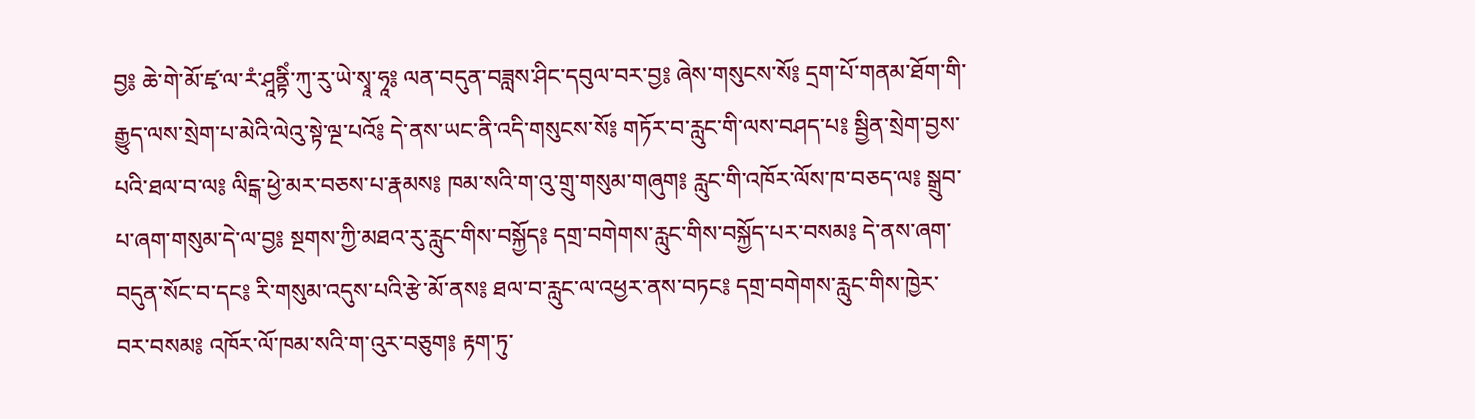བྱ༔ ཆེ་གེ་མོ་ཛྭ་ལ་རཾ་ཤཱནྟིཾ་ཀུ་རུ་ཡེ་སྭཱ་ཧཱ༔ ལན་བདུན་བཟླས་ཤིང་དབུལ་བར་བྱ༔ ཞེས་གསུངས་སོ༔ དྲག་པོ་གནམ་ཐོག་གི་རྒྱུད་ལས་སྲེག་པ་མེའི་ལེའུ་སྟེ་ལྔ་པའོ༔ དེ་ནས་ཡང་ནི་འདི་གསུངས་སོ༔ གཏོར་བ་རླུང་གི་ལས་བཤད་པ༔ སྦྱིན་སྲེག་བྱས་པའི་ཐལ་བ་ལ༔ ལིངྒ་ཕྱེ་མར་བཅས་པ་རྣམས༔ ཁམ་སའི་ག་འུ་གྲུ་གསུམ་གཞུག༔ རླུང་གི་འཁོར་ལོས་ཁ་བཅད་ལ༔ སྒྲུབ་པ་ཞག་གསུམ་དེ་ལ་བྱ༔ སྔགས་ཀྱི་མཐའ་རུ་རླུང་གིས་བསྐྱོད༔ དགྲ་བགེགས་རླུང་གིས་བསྐྱོད་པར་བསམ༔ དེ་ནས་ཞག་བདུན་སོང་བ་དང༔ རི་གསུམ་འདུས་པའི་རྩེ་མོ་ནས༔ ཐལ་བ་རླུང་ལ་འཕྱར་ནས་བཏང༔ དགྲ་བགེགས་རླུང་གིས་ཁྱེར་བར་བསམ༔ འཁོར་ལོ་ཁམ་སའི་ག་འུར་བཅུག༔ རྟག་ཏུ་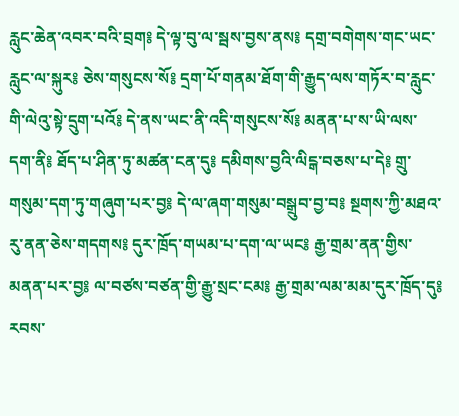རླུང་ཆེན་འབར་བའི་བྲག༔ དེ་ལྟ་བུ་ལ་སྦས་བྱས་ནས༔ དགྲ་བགེགས་གང་ཡང་རླུང་ལ་སྐུར༔ ཅེས་གསུངས་སོ༔ དྲག་པོ་གནམ་ཐོག་གི་རྒྱུད་ལས་གཏོར་བ་རླུང་གི་ལེའུ་སྟེ་དྲུག་པའོ༔ དེ་ནས་ཡང་ནི་འདི་གསུངས་སོ༔ མནན་པ་ས་ཡི་ལས་དག་ནི༔ ཐོད་པ་ཤིན་ཏུ་མཚན་ངན་དུ༔ དམིགས་བྱའི་ལིངྒ་བཅས་པ་དེ༔ གྲུ་གསུམ་དག་ཏུ་གཞུག་པར་བྱ༔ དེ་ལ་ཞག་གསུམ་བསྒྲུབ་བྱ་བ༔ སྔགས་ཀྱི་མཐའ་རུ་ནན་ཅེས་གདགས༔ དུར་ཁྲོད་གཡམ་པ་དག་ལ་ཡང༔ རྒྱ་གྲམ་ནན་གྱིས་མནན་པར་བྱ༔ ལ་བཙས་བཙན་གྱི་རྒྱུ་སྲང་ངམ༔ རྒྱ་གྲམ་ལམ་མམ་དུར་ཁྲོད་དུ༔ རབས་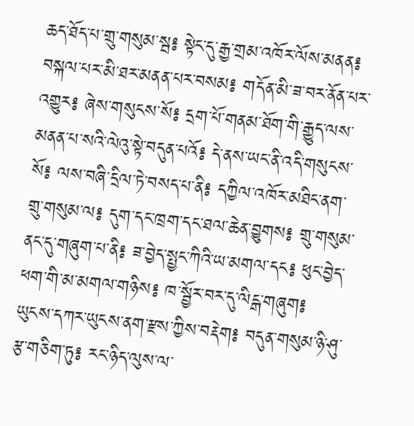ཆད་ཐོད་པ་གྲུ་གསུམ་སྦ༔ སྟེང་དུ་རྒྱ་གྲམ་འཁོར་ལོས་མནན༔ བསྐལ་པར་མི་ཐར་མནན་པར་བསམ༔ གདོན་མི་ཟ་བར་ནོན་པར་འགྱུར༔ ཞེས་གསུངས་སོ༔ དྲག་པོ་གནམ་ཐོག་གི་རྒྱུད་ལས་མནན་པ་སའི་ལེའུ་སྟེ་བདུན་པའོ༔ དེ་ནས་ཡང་ནི་འདི་གསུངས་སོ༔ ལས་བཞི་དྲིལ་ཏེ་བསད་པ་ནི༔ དཀྱིལ་འཁོར་མཐིང་ནག་གྲུ་གསུམ་ལ༔ དུག་དང་ཁྲག་དང་ཐལ་ཆེན་བྱུགས༔ གྲུ་གསུམ་ནང་དུ་གཞུག་པ་ནི༔ ཟ་བྱེད་སྤྱང་ཀིའི་ཡ་མགལ་དང༔ ཕུང་བྱེད་ཕག་གི་མ་མགལ་གཉིས༔ ཁ་སྦྱོར་བར་དུ་ལིངྒ་གཞུག༔ ཡུངས་དཀར་ཡུངས་ནག་རྫས་ཀྱིས་བརྡེག༔ བདུན་གསུམ་ཉི་ཤུ་རྩ་གཅིག་ཏུ༔ རང་ཉིད་ལུས་ལ་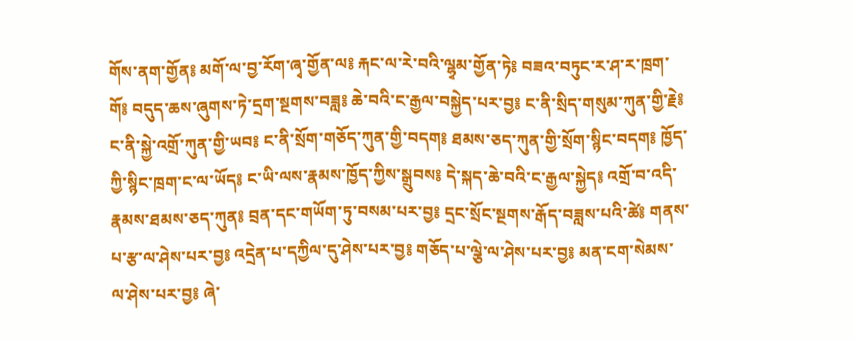གོས་ནག་གྱོན༔ མགོ་ལ་བྱ་རོག་ཞྭ་གྱོན་ལ༔ རྐང་ལ་རེ་བའི་ལྷྭམ་གྱོན་ཏེ༔ བཟའ་བཏུང་ར་ཤ་ར་ཁྲག་གོ༔ བདུད་ཆས་ཞུགས་ཏེ་དྲག་སྔགས་བཟླ༔ ཆེ་བའི་ང་རྒྱལ་བསྐྱེད་པར་བྱ༔ ང་ནི་སྲིད་གསུམ་ཀུན་གྱི་རྗེ༔ ང་ནི་སྐྱེ་འགྲོ་ཀུན་གྱི་ཡབ༔ ང་ནི་སྲོག་གཅོད་ཀུན་གྱི་བདག༔ ཐམས་ཅད་ཀུན་གྱི་སྲོག་སྙིང་བདག༔ ཁྱོད་ཀྱི་སྙིང་ཁྲག་ང་ལ་ཡོད༔ ང་ཡི་ལས་རྣམས་ཁྱོད་ཀྱིས་སྒྲུབས༔ དེ་སྐད་ཆེ་བའི་ང་རྒྱལ་སྐྱེད༔ འགྲོ་བ་འདི་རྣམས་ཐམས་ཅད་ཀུན༔ བྲན་དང་གཡོག་ཏུ་བསམ་པར་བྱ༔ དྲང་སྲོང་སྔགས་རྒོད་བཟླས་པའི་ཚེ༔ གནས་པ་རྩ་ལ་ཤེས་པར་བྱ༔ འདྲེན་པ་དཀྱིལ་དུ་ཤེས་པར་བྱ༔ གཅོད་པ་ལྕེ་ལ་ཤེས་པར་བྱ༔ མན་ངག་སེམས་ལ་ཤེས་པར་བྱ༔ ཞེ་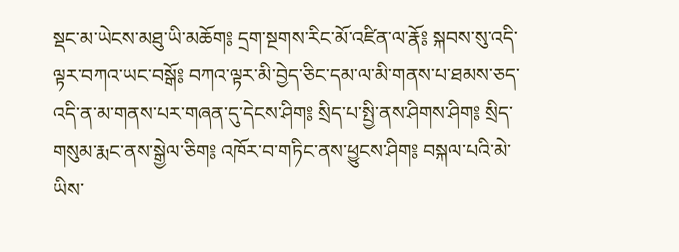སྡང་མ་ཡེངས་མཐུ་ཡི་མཆོག༔ དྲག་སྔགས་རིང་མོ་འཛིན་ལ་རྣོ༔ སྐབས་སུ་འདི་ལྟར་བཀའ་ཡང་བསྒོ༔ བཀའ་ལྟར་མི་བྱེད་ཅིང་དམ་ལ་མི་གནས་པ་ཐམས་ཅད་འདི་ན་མ་གནས་པར་གཞན་དུ་དེངས་ཤིག༔ སྲིད་པ་སྤྱི་ནས་ཤིགས་ཤིག༔ སྲིད་གསུམ་རྨང་ནས་སྒྱེལ་ཅིག༔ འཁོར་བ་གཏིང་ནས་ཕྱུངས་ཤིག༔ བསྐལ་པའི་མེ་ཡིས་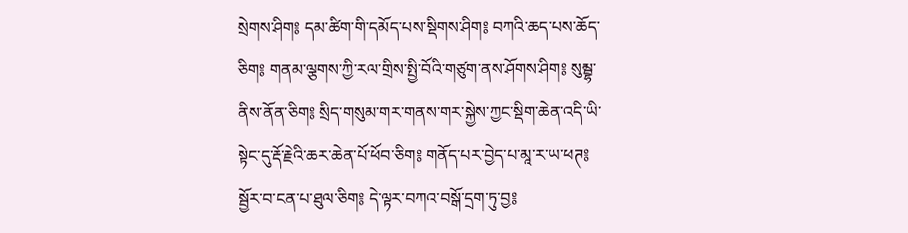སྲེགས་ཤིག༔ དམ་ཚིག་གི་དམོད་པས་སྡིགས་ཤིག༔ བཀའི་ཆད་པས་ཆོད་ཅིག༔ གནམ་ལྕགས་ཀྱི་རལ་གྲིས་སྤྱི་བོའི་གཙུག་ནས་ཤོགས་ཤིག༔ སུམྦྷ་ནིས་ནོན་ཅིག༔ སྲིད་གསུམ་གར་གནས་གར་སྐྱེས་ཀྱང་སྡིག་ཆེན་འདི་ཡི་སྟེང་དུ་རྡོ་རྗེའི་ཆར་ཆེན་པོ་ཕོབ་ཅིག༔ གནོད་པར་བྱེད་པ་མཱ་ར་ཡ་ཕཊ༔ སྦྱོར་བ་ངན་པ་ཐུལ་ཅིག༔ དེ་ལྟར་བཀའ་བསྒོ་དྲག་ཏུ་བྱ༔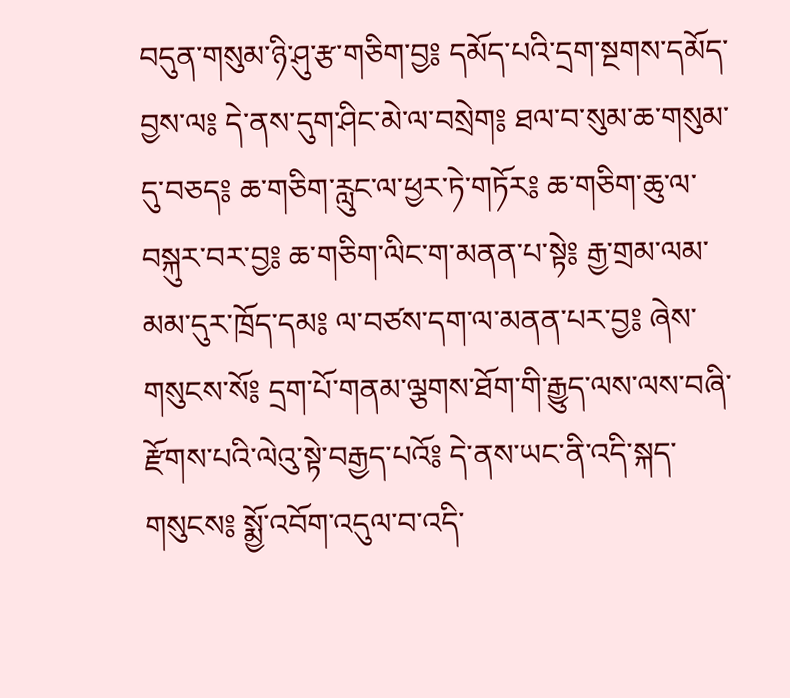བདུན་གསུམ་ཉི་ཤུ་རྩ་གཅིག་བྱ༔ དམོད་པའི་དྲག་སྔགས་དམོད་བྱས་ལ༔ དེ་ནས་དུག་ཤིང་མེ་ལ་བསྲེག༔ ཐལ་བ་སུམ་ཆ་གསུམ་དུ་བཅད༔ ཆ་གཅིག་རླུང་ལ་ཕྱར་ཏེ་གཏོར༔ ཆ་གཅིག་ཆུ་ལ་བསྐུར་བར་བྱ༔ ཆ་གཅིག་ལིང་ག་མནན་པ་སྟེ༔ རྒྱ་གྲམ་ལམ་མམ་དུར་ཁྲོད་དམ༔ ལ་བཙས་དག་ལ་མནན་པར་བྱ༔ ཞེས་གསུངས་སོ༔ དྲག་པོ་གནམ་ལྕགས་ཐོག་གི་རྒྱུད་ལས་ལས་བཞི་རྫོགས་པའི་ལེའུ་སྟེ་བརྒྱད་པའོ༔ དེ་ནས་ཡང་ནི་འདི་སྐད་གསུངས༔ སྨྱོ་འབོག་འདུལ་བ་འདི་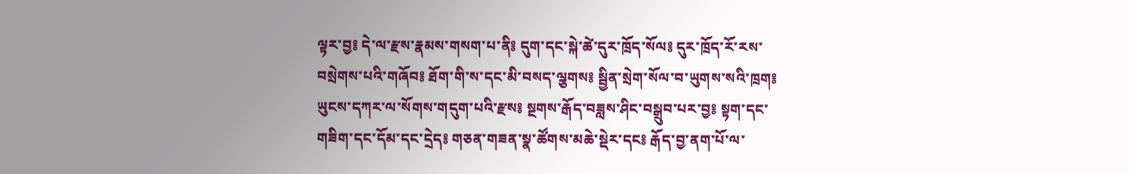ལྟར་བྱ༔ དེ་ལ་རྫས་རྣམས་གསག་པ་ནི༔ དུག་དང་སྐེ་ཚེ་དུར་ཁྲོད་སོལ༔ དུར་ཁྲོད་རོ་རས་བསྲེགས་པའི་གཞོབ༔ ཐོག་གི་ས་དང་མི་བསད་ལྕགས༔ སྦྱིན་སྲེག་སོལ་བ་ཡུགས་སའི་ཁྲག༔ ཡུངས་དཀར་ལ་སོགས་གདུག་པའི་རྫས༔ སྔགས་རྒོད་བཟླས་ཤིང་བསྒྲུབ་པར་བྱ༔ སྟག་དང་གཟིག་དང་དོམ་དང་དྲེད༔ གཅན་གཟན་སྣ་ཚོགས་མཆེ་སྡེར་དང༔ རྒོད་བྱ་ནག་པོ་ལ་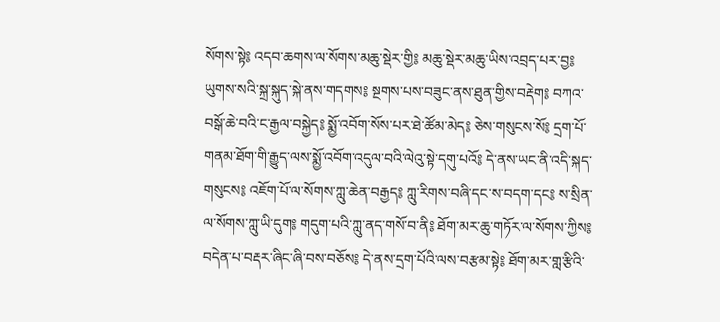སོགས་སྟེ༔ འདབ་ཆགས་ལ་སོགས་མཆུ་སྡེར་གྱི༔ མཆུ་སྡེར་མཆུ་ཡིས་འབྲད་པར་བྱ༔ ཡུགས་སའི་སྐྲ་སྐུད་སྐེ་ནས་གདགས༔ སྔགས་པས་བཟུང་ནས་ཐུན་གྱིས་བརྡེག༔ བཀའ་བསྒོ་ཆེ་བའི་ང་རྒྱལ་བསྐྱེད༔ སྨྱོ་འབོག་སོས་པར་ཐེ་ཚོམ་མེད༔ ཅེས་གསུངས་སོ༔ དྲག་པོ་གནམ་ཐོག་གི་རྒྱུད་ལས་སྨྱོ་འབོག་འདུལ་བའི་ལེའུ་སྟེ་དགུ་པའོ༔ དེ་ནས་ཡང་ནི་འདི་སྐད་གསུངས༔ འཇོག་པོ་ལ་སོགས་ཀླུ་ཆེན་བརྒྱད༔ ཀླུ་རིགས་བཞི་དང་ས་བདག་དང༔ ས་སྲིན་ལ་སོགས་ཀླུ་ཡི་དུག༔ གདུག་པའི་ཀླུ་ནད་གསོ་བ་ནི༔ ཐོག་མར་ཆུ་གཏོར་ལ་སོགས་ཀྱིས༔ བདེན་པ་བརྡར་ཞིང་ཞི་བས་བཅོས༔ དེ་ནས་དྲག་པོའི་ལས་བརྩམ་སྟེ༔ ཐོག་མར་གླ་རྩིའི་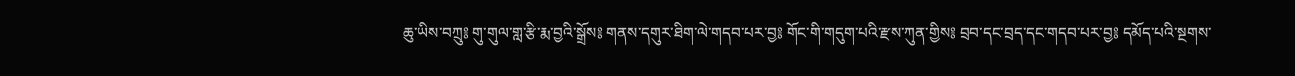ཆུ་ཡིས་བཀྲུ༔ གུ་གུལ་གླ་རྩི་རྨ་བྱའི་སྒྲོས༔ གནས་དགུར་ཐིག་ལེ་གདབ་པར་བྱ༔ གོང་གི་གདུག་པའི་རྫས་ཀུན་གྱིས༔ བྲབ་དང་བྲད་དང་གདབ་པར་བྱ༔ དམོད་པའི་སྔགས་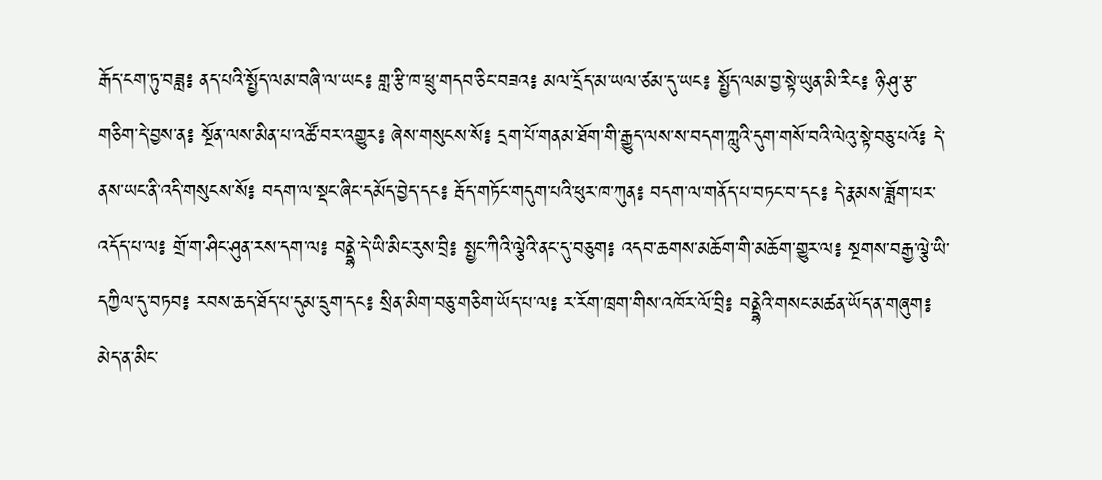རྒོད་ངག་ཏུ་བཟླ༔ ནད་པའི་སྤྱོད་ལམ་བཞི་ལ་ཡང༔ གླ་རྩི་ཁ་ཕྲུ་གདབ་ཅིང་བཟའ༔ མལ་དྲོད་མ་ཡལ་ཙམ་དུ་ཡང༔ སྤྱོད་ལམ་བྱ་སྟེ་ཡུན་མི་རིང༔ ཉི་ཤུ་རྩ་གཅིག་དེ་བྱས་ན༔ སྔོན་ལས་མིན་པ་འཚོ་བར་འགྱུར༔ ཞེས་གསུངས་སོ༔ དྲག་པོ་གནམ་ཐོག་གི་རྒྱུད་ལས་ས་བདག་ཀླུའི་དུག་གསོ་བའི་ལེའུ་སྟེ་བཅུ་པའོ༔ དེ་ནས་ཡང་ནི་འདི་གསུངས་སོ༔ བདག་ལ་སྡང་ཞིང་དམོད་བྱེད་དང༔ རྦོད་གཏོང་གདུག་པའི་ཕུར་ཁ་ཀུན༔ བདག་ལ་གནོད་པ་བཏང་བ་དང༔ དེ་རྣམས་ཟློག་པར་འདོད་པ་ལ༔ གྲོ་ག་ཤིང་ཤུན་རས་དག་ལ༔ བནྡྷེ་དེ་ཡི་མིང་རུས་བྲི༔ སྤྱང་ཀིའི་ལྕེའི་ནང་དུ་བཅུག༔ འདབ་ཆགས་མཆོག་གི་མཆོག་གྱུར་ལ༔ སྔགས་བརྒྱ་ལྕེ་ཡི་དཀྱིལ་དུ་བཏབ༔ རབས་ཆད་ཐོད་པ་དུམ་དྲུག་དང༔ སྲིན་མིག་བཅུ་གཅིག་ཡོད་པ་ལ༔ ར་རོག་ཁྲག་གིས་འཁོར་ལོ་བྲི༔ བནྡྷེའི་གསང་མཚན་ཡོད་ན་གཞུག༔ མེད་ན་མིང་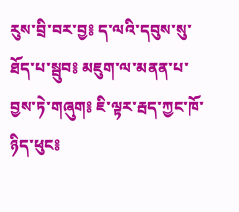རུས་བྲི་བར་བྱ༔ ད་ལའི་དབུས་སུ་ཐོད་པ་སྦུབ༔ མཇུག་ལ་མནན་པ་བྱས་ཏེ་གཞུག༔ ཇི་ལྟར་རྦད་ཀྱང་ཁོ་ཉིད་ཕུང༔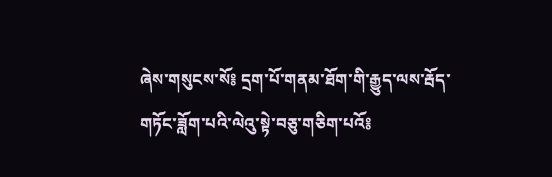ཞེས་གསུངས་སོ༔ དྲག་པོ་གནམ་ཐོག་གི་རྒྱུད་ལས་རྦོད་གཏོང་ཟློག་པའི་ལེའུ་སྟེ་བཅུ་གཅིག་པའོ༔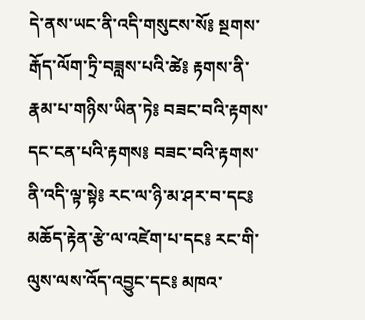དེ་ནས་ཡང་ནི་འདི་གསུངས་སོ༔ སྔགས་རྒོད་ལོག་ཏྲི་བཟླས་པའི་ཚེ༔ རྟགས་ནི་རྣམ་པ་གཉིས་ཡིན་ཏེ༔ བཟང་བའི་རྟགས་དང་ངན་པའི་རྟགས༔ བཟང་བའི་རྟགས་ནི་འདི་ལྟ་སྟེ༔ རང་ལ་ཉི་མ་ཤར་བ་དང༔ མཆོད་རྟེན་རྩེ་ལ་འཛེག་པ་དང༔ རང་གི་ལུས་ལས་འོད་འབྱུང་དང༔ མཁའ་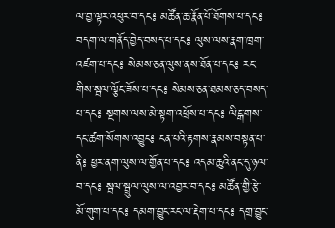ལ་བྱ་ལྟར་འཕུར་བ་དང༔ མཚོན་ཆ་རྣོན་པོ་ཐོགས་པ་དང༔ བདག་ལ་གནོད་བྱེད་བསད་པ་དང༔ ལུས་ལས་རྣག་ཁྲག་འཛག་པ་དང༔ སེམས་ཅན་ལུས་ནས་ཐོན་པ་དང༔ རང་གིས་སྦལ་ལྕོང་ཟོས་པ་དང༔ སེམས་ཅན་ཐམས་ཅད་བསད་པ་དང༔ སྔགས་ལས་མེ་སྟག་འཕྲོས་པ་དང༔ ལིངྒ་གས་དང་ཚག་སོགས་འབྱུང༔ ངན་པའི་རྟགས་རྣམས་བསྟན་པ་ནི༔ ཕྱར་ནག་ལུས་ལ་གྱོན་པ་དང༔ འདམ་ཆུའི་ནང་དུ་ཉལ་བ་དང༔ སྦལ་སྦྲུལ་ལུས་ལ་འབྱར་བ་དང༔ མཚོན་གྱི་རྩེ་མོ་གུག་པ་དང༔ དམག་བྱུང་རང་ལ་རྡེག་པ་དང༔ དགྲ་བྱུང་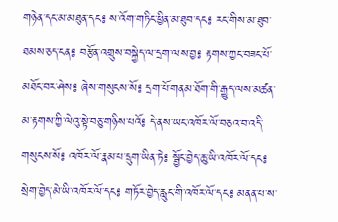གཉེན་དང་མ་མཐུན་དང༔ ས་འོག་གཏིང་ཕྱིན་མ་ཐུབ་དང༔ རང་གིས་མ་ཐུབ་ཐམས་ཅད་ངན༔ བརྩོན་འགྲུས་བསྐྱེད་ལ་དྲག་ལས་བྱ༔ རྟགས་ཀྱང་བཟང་པོ་མཐོང་བར་ཤེས༔ ཞེས་གསུངས་སོ༔ དྲག་པོ་གནམ་ཐོག་གི་རྒྱུད་ལས་མཚན་མ་རྟགས་ཀྱི་ལེའུ་སྟེ་བཅུ་གཉིས་པའོ༔ དེ་ནས་ཡང་འཁོར་ལོ་བཅའ་བ་འདི་གསུངས་སོ༔ འཁོར་ལོ་རྣམ་པ་དྲུག་ཡིན་ཏེ༔ སྦྱོང་བྱེད་ཆུ་ཡི་འཁོར་ལོ་དང༔ སྲེག་བྱེད་མེ་ཡི་འཁོར་ལོ་དང༔ གཏོར་བྱེད་རླུང་གི་འཁོར་ལོ་དང༔ མནན་པ་ས་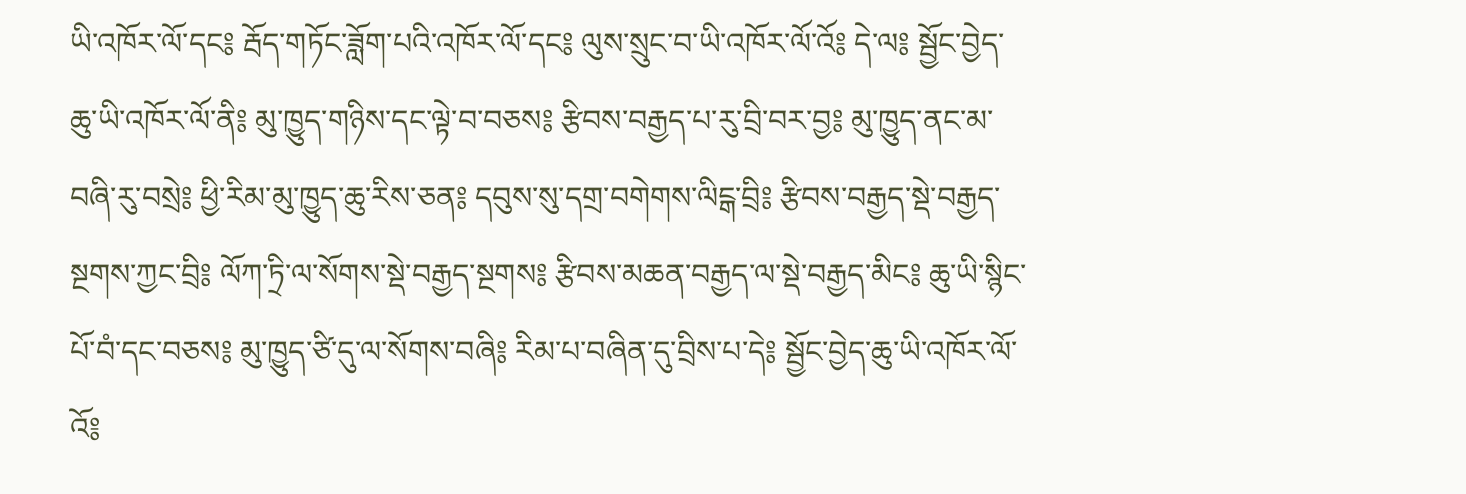ཡི་འཁོར་ལོ་དང༔ རྦོད་གཏོང་ཟློག་པའི་འཁོར་ལོ་དང༔ ལུས་སྲུང་བ་ཡི་འཁོར་ལོ་འོ༔ དེ་ལ༔ སྦྱོང་བྱེད་ཆུ་ཡི་འཁོར་ལོ་ནི༔ མུ་ཁྱུད་གཉིས་དང་ལྟེ་བ་བཅས༔ རྩིབས་བརྒྱད་པ་རུ་བྲི་བར་བྱ༔ མུ་ཁྱུད་ནང་མ་བཞི་རུ་བསྲེ༔ ཕྱི་རིམ་མུ་ཁྱུད་ཆུ་རིས་ཅན༔ དབུས་སུ་དགྲ་བགེགས་ལིངྒ་བྲི༔ རྩིབས་བརྒྱད་སྡེ་བརྒྱད་སྔགས་ཀྱང་བྲི༔ ལོཀ་ཏྲི་ལ་སོགས་སྡེ་བརྒྱད་སྔགས༔ རྩིབས་མཆན་བརྒྱད་ལ་སྡེ་བརྒྱད་མིང༔ ཆུ་ཡི་སྙིང་པོ་བཾ་དང་བཅས༔ མུ་ཁྱུད་ཙི་དུ་ལ་སོགས་བཞི༔ རིམ་པ་བཞིན་དུ་བྲིས་པ་དེ༔ སྦྱོང་བྱེད་ཆུ་ཡི་འཁོར་ལོ་འོ༔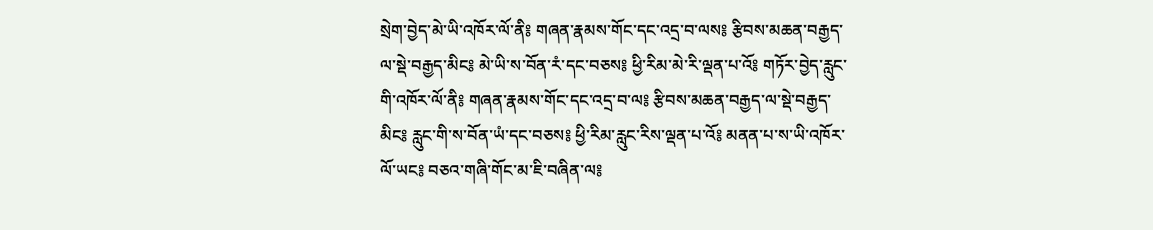སྲེག་བྱེད་མེ་ཡི་འཁོར་ལོ་ནི༔ གཞན་རྣམས་གོང་དང་འདྲ་བ་ལས༔ རྩིབས་མཆན་བརྒྱད་ལ་སྡེ་བརྒྱད་མིང༔ མེ་ཡི་ས་བོན་རཾ་དང་བཅས༔ ཕྱི་རིམ་མེ་རི་ལྡན་པ་འོ༔ གཏོར་བྱེད་རླུང་གི་འཁོར་ལོ་ནི༔ གཞན་རྣམས་གོང་དང་འདྲ་བ་ལ༔ རྩིབས་མཆན་བརྒྱད་ལ་སྡེ་བརྒྱད་མིང༔ རླུང་གི་ས་བོན་ཡཾ་དང་བཅས༔ ཕྱི་རིམ་རླུང་རིས་ལྡན་པ་འོ༔ མནན་པ་ས་ཡི་འཁོར་ལོ་ཡང༔ བཅའ་གཞི་གོང་མ་ཇི་བཞིན་ལ༔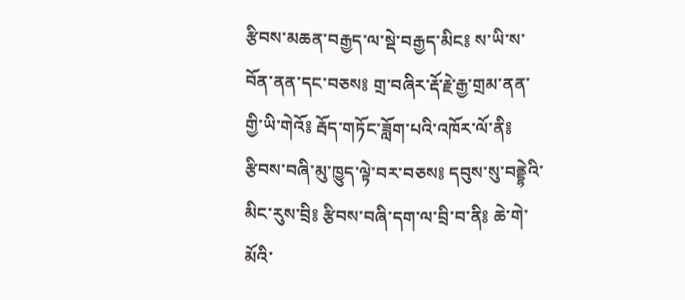རྩིབས་མཆན་བརྒྱད་ལ་སྡེ་བརྒྱད་མིང༔ ས་ཡི་ས་བོན་ནན་དང་བཅས༔ གྲ་བཞིར་རྡོ་རྗེ་རྒྱ་གྲམ་ནན་གྱི་ཡི་གེའོ༔ རྦོད་གཏོང་ཟློག་པའི་འཁོར་ལོ་ནི༔ རྩིབས་བཞི་མུ་ཁྱུད་ལྟེ་བར་བཅས༔ དབུས་སུ་བནྡྷེའི་མིང་རུས་བྲི༔ རྩིབས་བཞི་དག་ལ་བྲི་བ་ནི༔ ཆེ་གེ་མོའི་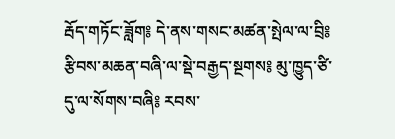རྦོད་གཏོང་ཟློག༔ དེ་ནས་གསང་མཚན་སྤེལ་ལ་བྲི༔ རྩིབས་མཆན་བཞི་ལ་སྡེ་བརྒྱད་སྔགས༔ མུ་ཁྱུད་ཙི་དུ་ལ་སོགས་བཞི༔ རབས་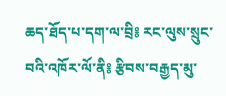ཆད་ཐོད་པ་དག་ལ་བྲི༔ རང་ལུས་སྲུང་བའི་འཁོར་ལོ་ནི༔ རྩིབས་བརྒྱད་མུ་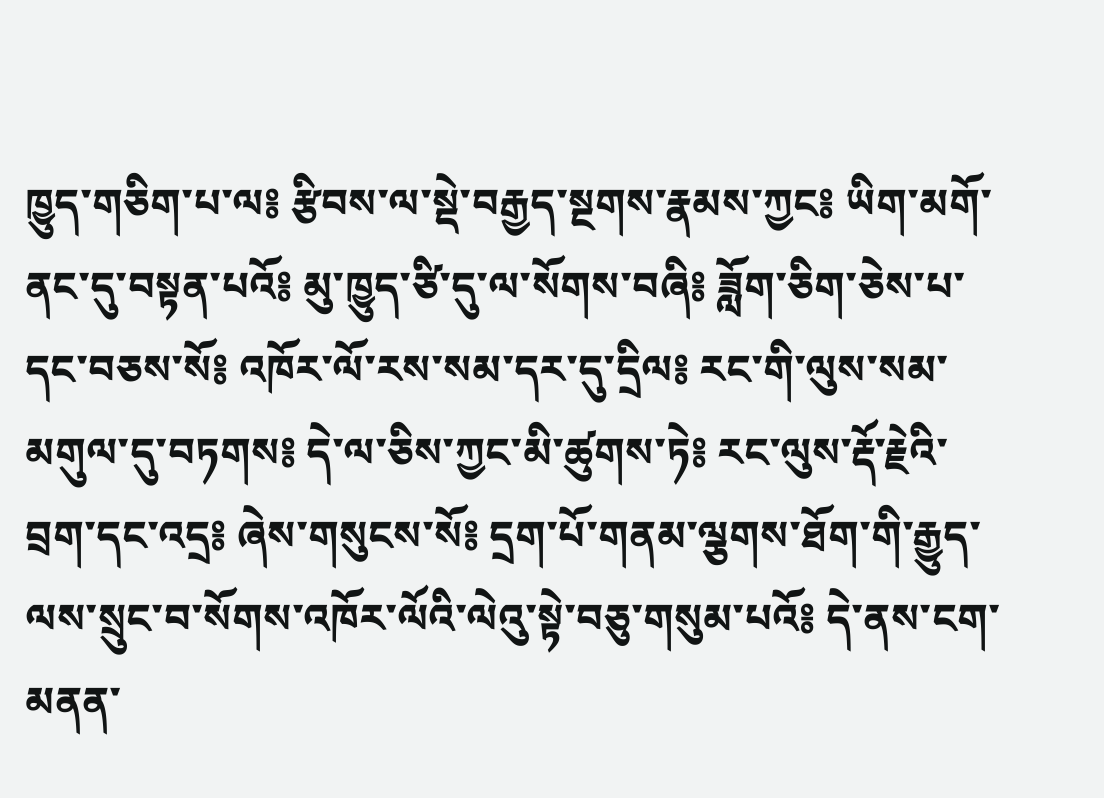ཁྱུད་གཅིག་པ་ལ༔ རྩིབས་ལ་སྡེ་བརྒྱད་སྔགས་རྣམས་ཀྱང༔ ཡིག་མགོ་ནང་དུ་བསྟན་པའོ༔ མུ་ཁྱུད་ཙི་དུ་ལ་སོགས་བཞི༔ ཟློག་ཅིག་ཅེས་པ་དང་བཅས་སོ༔ འཁོར་ལོ་རས་སམ་དར་དུ་དྲིལ༔ རང་གི་ལུས་སམ་མགུལ་དུ་བཏགས༔ དེ་ལ་ཅིས་ཀྱང་མི་ཚུགས་ཏེ༔ རང་ལུས་རྡོ་རྗེའི་བྲག་དང་འདྲ༔ ཞེས་གསུངས་སོ༔ དྲག་པོ་གནམ་ལྕགས་ཐོག་གི་རྒྱུད་ལས་སྲུང་བ་སོགས་འཁོར་ལོའི་ལེའུ་སྟེ་བཅུ་གསུམ་པའོ༔ དེ་ནས་ངག་མནན་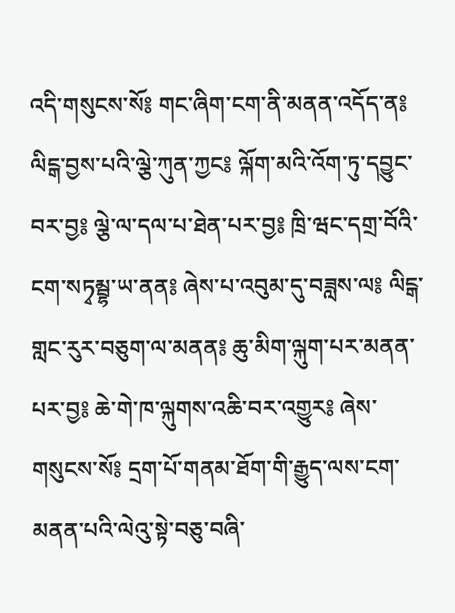འདི་གསུངས་སོ༔ གང་ཞིག་ངག་ནི་མནན་འདོད་ན༔ ལིངྒ་བྱས་པའི་ལྕེ་ཀུན་ཀྱང༔ ལྐོག་མའི་འོག་ཏུ་དབྱུང་བར་བྱ༔ ལྕེ་ལ་དལ་པ་ཐེན་པར་བྱ༔ ཁྲི་ཝང་དགྲ་བོའི་ངག་སཏྭམྦྷ་ཡ་ནན༔ ཞེས་པ་འབུམ་དུ་བཟླས་ལ༔ ལིངྒ་གླང་རུར་བཅུག་ལ་མནན༔ ཆུ་མིག་ལྐུག་པར་མནན་པར་བྱ༔ ཆེ་གེ་ཁ་ལྐུགས་འཆི་བར་འགྱུར༔ ཞེས་གསུངས་སོ༔ དྲག་པོ་གནམ་ཐོག་གི་རྒྱུད་ལས་ངག་མནན་པའི་ལེའུ་སྟེ་བཅུ་བཞི་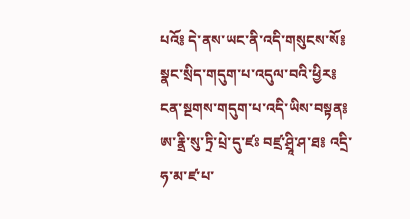པའོ༔ དེ་ནས་ཡང་ནི་འདི་གསུངས་སོ༔ སྣང་སྲིད་གདུག་པ་འདུལ་བའི་ཕྱིར༔ ངན་སྔགས་གདུག་པ་འདི་ཡིས་བསྟན༔ ཨ་རྣྲི་སུ་ཏྲི་པྲེ་དུ་ཛཿ བཛྲ་ཤྲཱི་ཤ་ཐ༔ འདྲི་ཧ་མ་ཛ་པ་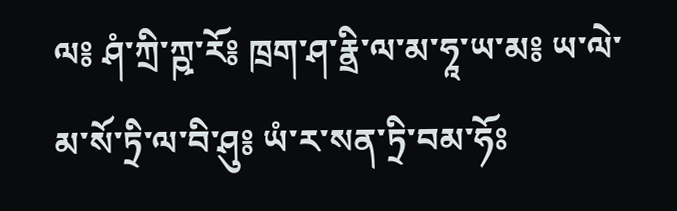ལ༔ ཤཾ་ཀྲི་ཀྵ་རོ༔ ཁྲག་ཤ་རྣྲི་ལ་མ་ཧཱ་ཡ་མ༔ ཡ་ལེ་མ་སོ་ཏྲི་ལ་བི་ཤུ༔ ཡཾ་ར་སན་ཏྲི་བམ་ཧོཿ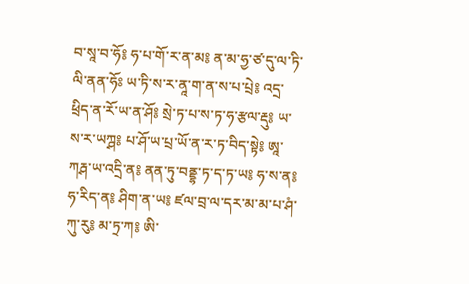བ་སཱ་བ་ཧོ༔ ཧ་པ་གོ་ར་ན་མ༔ ན་མ་ཧྱ་ཙ་དུ་ལ་ཏི་ལི་ནན་ཧོཿ ཡ་ཏི་ས་ར་ནཱ་ག་ན་ས་པ་པྲེ༔ འདྲ་ཕྲིད་ན་རོ་ཡ་ན་ཤོ༔ སྲེ་ཏ་པ་ས་ཏ་ཧ་རྩལ་རྡུ༔ ཡ་ས་ར་ཡཀྴ༔ པ་ཤོ་ཡ་པྲ་ཡོ་ན་ར་ཏ་བིད་སྟེ༔ ཨཱ་ཀརྴ་ཡ་འདྲི་ན༔ ནན་ཏུ་བནྡྷ་ཏ་ད་ཏ་ཡ༔ ཧ་ས་ན༔ ཧ་རིད་ན༔ ཤིག་ན་ཡ༔ ཛལ་བྲ་ལ་དར་མ་མ་པ་ཤཾ་ཀུ་རུ༔ མ་ཏྲ་ཀ༔ ཨི་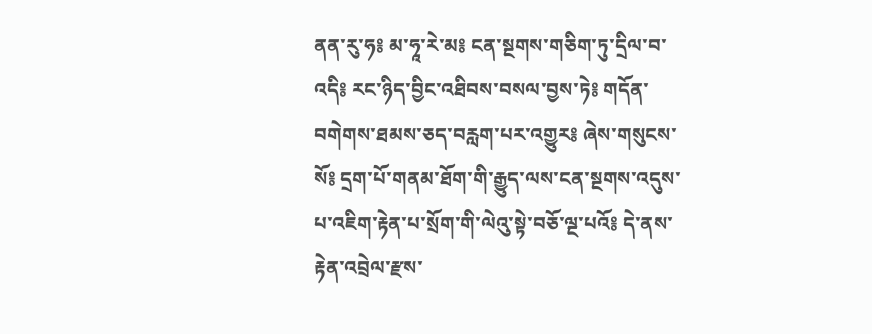ནན་རུ་ཧ༔ མ་ཧཱ་རེ་མ༔ ངན་སྔགས་གཅིག་ཏུ་དྲིལ་བ་འདི༔ རང་ཉིད་བྱིང་འཐིབས་བསལ་བྱས་ཏེ༔ གདོན་བགེགས་ཐམས་ཅད་བརླག་པར་འགྱུར༔ ཞེས་གསུངས་སོ༔ དྲག་པོ་གནམ་ཐོག་གི་རྒྱུད་ལས་ངན་སྔགས་འདུས་པ་འཇིག་རྟེན་པ་སྲོག་གི་ལེའུ་སྟེ་བཅོ་ལྔ་པའོ༔ དེ་ནས་རྟེན་འབྲེལ་རྫས་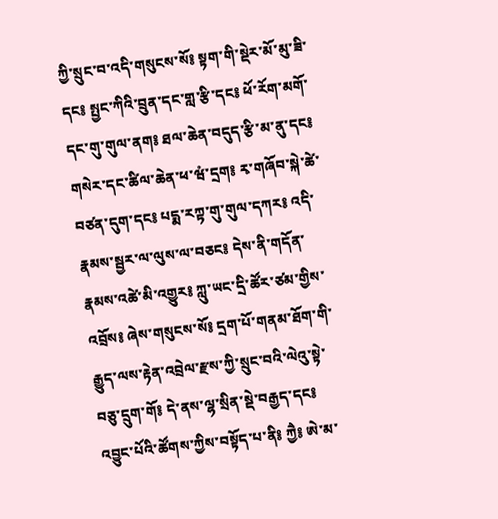ཀྱི་སྲུང་བ་འདི་གསུངས་སོ༔ སྟག་གི་སྡེར་མོ་མུ་ཟི་དང༔ སྤྱང་ཀིའི་བྲུན་དང་གླ་རྩི་དང༔ ཕོ་རོག་མགོ་དང་གུ་གུལ་ནག༔ ཐལ་ཆེན་བདུད་རྩི་མ་ནུ་དང༔ གསེར་དང་ཚིལ་ཆེན་ཕ་ཝཾ་དྲག༔ རྭ་གཞོབ་སྐེ་ཚེ་བཙན་དུག་དང༔ པདྨ་རཀྟ་གུ་གུལ་དཀར༔ འདི་རྣམས་སྦྱར་ལ་ལུས་ལ་བཅང༔ དེས་ནི་གདོན་རྣམས་འཚེ་མི་འགྱུར༔ ཀླུ་ཡང་དྲི་ཚོར་ཙམ་གྱིས་འབྲོས༔ ཞེས་གསུངས་སོ༔ དྲག་པོ་གནམ་ཐོག་གི་རྒྱུད་ལས་རྟེན་འབྲེལ་རྫས་ཀྱི་སྲུང་བའི་ལེའུ་སྟེ་བཅུ་དྲུག་གོ༔ དེ་ནས་ལྷ་སྲིན་སྡེ་བརྒྱད་དང༔ འབྱུང་པོའི་ཚོགས་ཀྱིས་བསྟོད་པ་ནི༔ ཀྱཻ༔ ཨེ་མ་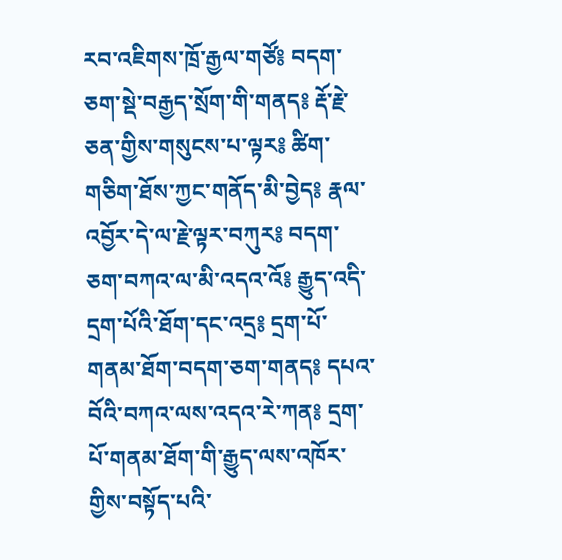རབ་འཇིགས་ཁྲོ་རྒྱལ་གཙོ༔ བདག་ཅག་སྡེ་བརྒྱད་སྲོག་གི་གནད༔ རྡོ་རྗེ་ཅན་གྱིས་གསུངས་པ་ལྟར༔ ཚིག་གཅིག་ཐོས་ཀྱང་གནོད་མི་བྱེད༔ རྣལ་འབྱོར་དེ་ལ་རྗེ་ལྟར་བཀུར༔ བདག་ཅག་བཀའ་ལ་མི་འདའ་འོ༔ རྒྱུད་འདི་དྲག་པོའི་ཐོག་དང་འདྲ༔ དྲག་པོ་གནམ་ཐོག་བདག་ཅག་གནད༔ དཔའ་བོའི་བཀའ་ལས་འདའ་རེ་ཀན༔ དྲག་པོ་གནམ་ཐོག་གི་རྒྱུད་ལས་འཁོར་གྱིས་བསྟོད་པའི་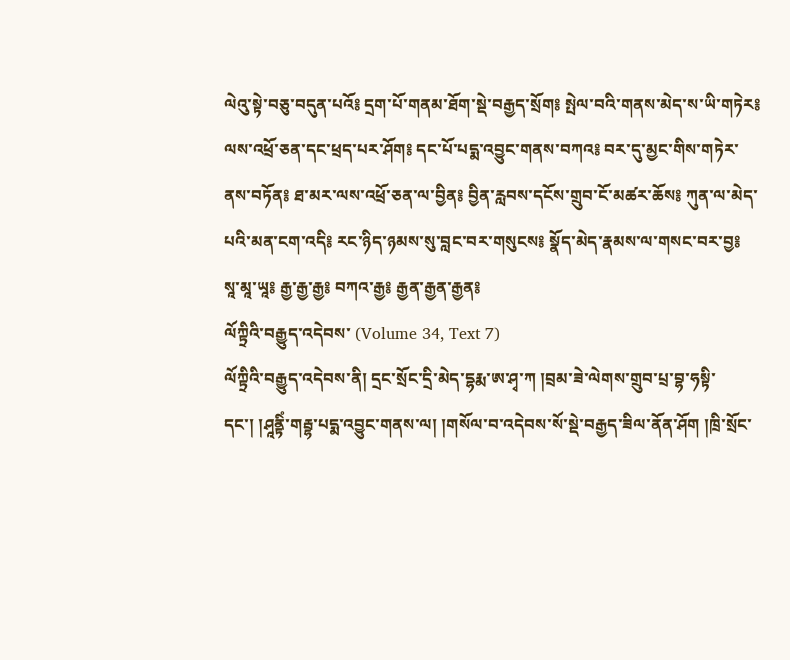ལེའུ་སྟེ་བཅུ་བདུན་པའོ༔ དྲག་པོ་གནམ་ཐོག་སྡེ་བརྒྱད་སྲོག༔ སྤེལ་བའི་གནས་མེད་ས་ཡི་གཏེར༔ ལས་འཕྲོ་ཅན་དང་ཕྲད་པར་ཤོག༔ དང་པོ་པདྨ་འབྱུང་གནས་བཀའ༔ བར་དུ་མྱང་གིས་གཏེར་ནས་བཏོན༔ ཐ་མར་ལས་འཕྲོ་ཅན་ལ་བྱིན༔ བྱིན་རླབས་དངོས་གྲུབ་ངོ་མཚར་ཆོས༔ ཀུན་ལ་མེད་པའི་མན་ངག་འདི༔ རང་ཉིད་ཉམས་སུ་བླང་བར་གསུངས༔ སྣོད་མེད་རྣམས་ལ་གསང་བར་བྱ༔ སཱ་མཱ་ཡཱ༔ རྒྱ་རྒྱ་རྒྱ༔ བཀའ་རྒྱ༔ རྒྱན་རྒྱན་རྒྱན༔
ལོཀྟྲིའི་བརྒྱུད་འདེབས་ (Volume 34, Text 7)
ལོཀྟྲིའི་བརྒྱུད་འདེབས་ནི། དྲང་སྲོང་དྲི་མེད་དྷརྨ་ཨ་ཤྭ་ཀ །བྲམ་ཟེ་ལེགས་གྲུབ་པྲ་བྷ་ཧསྟི་དང་། །ཤཱནྟིཾ་གརྦྷ་པདྨ་འབྱུང་གནས་ལ། །གསོལ་བ་འདེབས་སོ་སྡེ་བརྒྱད་ཟིལ་ནོན་ཤོག །ཁྲི་སྲོང་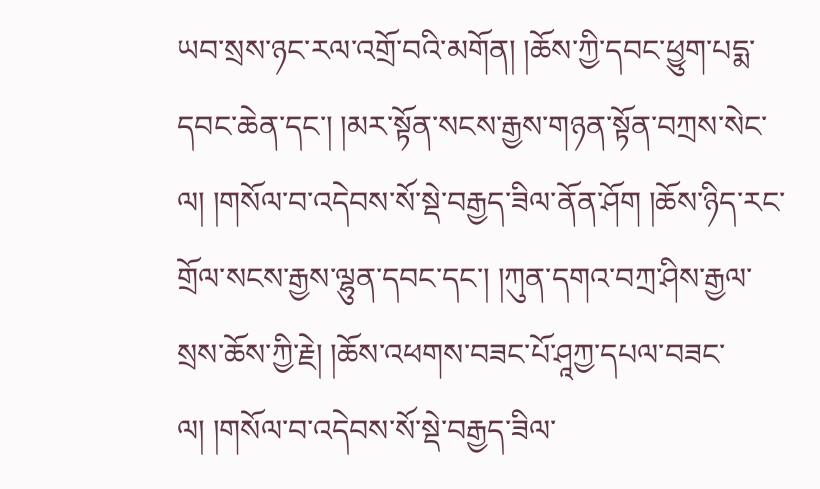ཡབ་སྲས་ཉང་རལ་འགྲོ་བའི་མགོན། །ཆོས་ཀྱི་དབང་ཕྱུག་པདྨ་དབང་ཆེན་དང་། །མར་སྟོན་སངས་རྒྱས་གཉན་སྟོན་བཀྲས་སེང་ལ། །གསོལ་བ་འདེབས་སོ་སྡེ་བརྒྱད་ཟིལ་ནོན་ཤོག །ཆོས་ཉིད་རང་གྲོལ་སངས་རྒྱས་ལྷུན་དབང་དང་། །ཀུན་དགའ་བཀྲ་ཤིས་རྒྱལ་སྲས་ཆོས་ཀྱི་རྗེ། །ཆོས་འཕགས་བཟང་པོ་ཤཱཀྱ་དཔལ་བཟང་ལ། །གསོལ་བ་འདེབས་སོ་སྡེ་བརྒྱད་ཟིལ་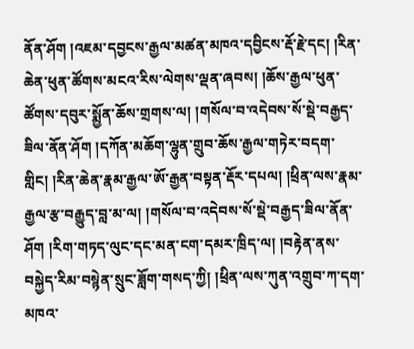ནོན་ཤོག །འཇམ་དབྱངས་རྒྱལ་མཚན་མཁའ་དབྱིངས་རྡོ་རྗེ་དང། །རིན་ཆེན་ཕུན་ཚོགས་མངའ་རིས་ལེགས་ལྡན་ཞབས། །ཆོས་རྒྱལ་ཕུན་ཚོགས་དབུར་སྨྱོན་ཆོས་གྲགས་ལ། །གསོལ་བ་འདེབས་སོ་སྡེ་བརྒྱད་ཟིལ་ནོན་ཤོག །དཀོན་མཆོག་ལྷུན་གྲུབ་ཆོས་རྒྱལ་གཏེར་བདག་གླིང། །རིན་ཆེན་རྣམ་རྒྱལ་ཨོ་རྒྱན་བསྟན་རྡོར་དཔལ། །ཕྲིན་ལས་རྣམ་རྒྱལ་རྩ་བརྒྱུད་བླ་མ་ལ། །གསོལ་བ་འདེབས་སོ་སྡེ་བརྒྱད་ཟིལ་ནོན་ཤོག །རིག་གཏད་ལུང་དང་མན་ངག་དམར་ཁྲིད་ལ། །བརྟེན་ནས་བསྐྱེད་རིམ་བསྙེན་སྲུང་ཟློག་གསད་ཀྱི། །ཕྲིན་ལས་ཀུན་འགྲུབ་ཀ་དག་མཁའ་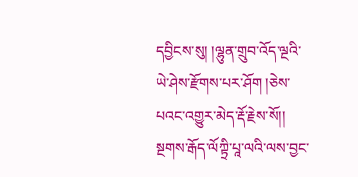དབྱིངས་སུ། །ལྷུན་གྲུབ་འོད་ལྔའི་ཡེ་ཤེས་རྫོགས་པར་ཤོག །ཅེས་པའང་འགྱུར་མེད་རྡོ་རྗེས་སོ།།
སྔགས་རྒོད་ལོཀྟྲི་པཱ་ལའི་ལས་བྱང་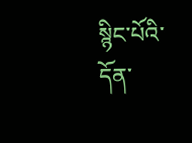སྙིང་པོའི་དོན་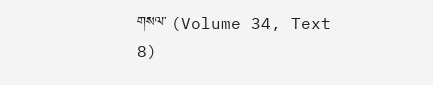གསལ་ (Volume 34, Text 8)